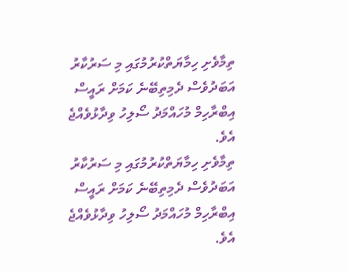ތިމާވެށި ހިމާޔަތްކުރުމުގައި މި ސަރުކާރު އަބަދުވެސް ދެމިތިބޭނެ ކަމަށް ރައީސް އިބްރާހިމް މުހައްމަދު ސޯލިހު ވިދާޅުވެއްޖެ އެވެ.
ތިމާވެށި ހިމާޔަތްކުރުމުގައި މި ސަރުކާރު އަބަދުވެސް ދެމިތިބޭނެ ކަމަށް ރައީސް އިބްރާހިމް މުހައްމަދު ސޯލިހު ވިދާޅުވެއްޖެ އެވެ.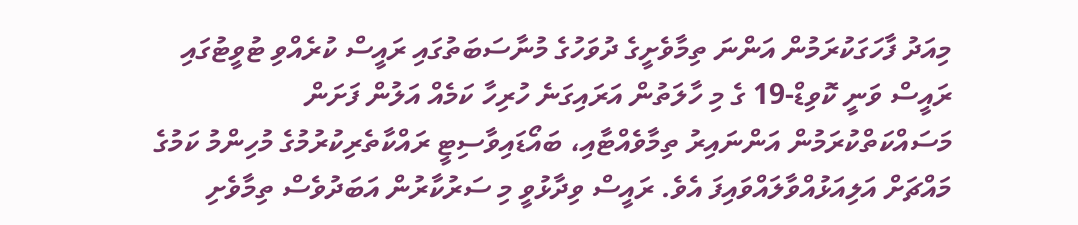މިއަދު ފާހަގަކުރަމުން އަންނަ ތިމާވެށީގެ ދުވަހުގެ މުނާސަބަތުގައި ރައީސް ކުރެއްވި ޓުވީޓުގައި ރައީސް ވަނީ ކޮވިޑް-19 ގެ މި ހާލަތުން އަރައިގަނެ ހުރިހާ ކަމެއް އަލުން ފަށަން މަސައްކަތްކުރަމުން އަންނައިރު ތިމާވެއްޓާއި، ބައޯޑައިވާސިޓީ ރައްކާތެރިކުރުމުގެ މުހިންމު ކަމުގެ މައްޗަށް އަލިއަޅުއްވާލައްވައިފަ އެވެ. ރައީސް ވިދާޅުވީ މި ސަރުކާރުން އަބަދުވެސް ތިމާވެށި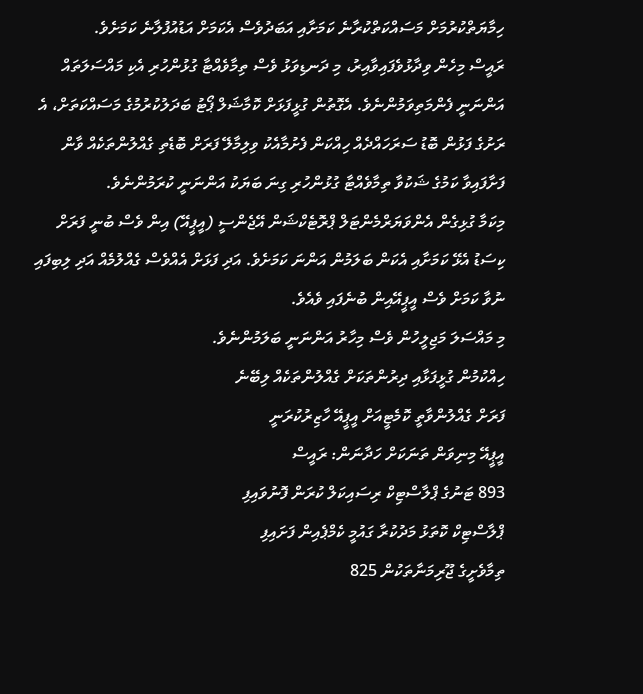ހިމާޔަތްކުރުމަށް މަސައްކަތްކުރާނެ ކަމަށާއި އަބަދުވެސް އެކަމަށް އަޑުއުފުލާނެ ކަމަށެވެ.
ރައީސް މިހެން ވިދާޅުވެފައިވާއިރު، މި ދަނޑިވަޅު ވެސް ތިމާވެއްޓާ ގުޅުންހުރި އެކި މައްސަލަތައް އަންނަނީ ފެންމަތިވަމުންނެވެ. އެގޮތުން ގުޅީފަޅަށް ކޮމާޝަލް ޕޯޓު ބަދަލުކުރުމުގެ މަސައްކަތަށް، އެ ރަށުގެ ފަޅުން ބޮޑު ސަރަހައްދެއް ހިއްކަން ފެށުމާއެކު ވިލިމާލޭ ފަރަށް ބޮޑެތި ގެއްލުންތަކެއް ވާން ފަށާފައިވާ ކަމުގެ ޝަކުވާ ތިމާވެއްޓާ ގުޅުންހުރި ގިނަ ބަޔަކު އަންނަނީ ކުރަމުންނެވެ.
މިކަމާ ގުޅިގެން އެންވަޔަރްމެންޓަލް ޕްރޮޓެކްޝަން އޭޖެންސީ (އީޕީއޭ) އިން ވެސް ބުނީ ފަރަށް ކިސަޑު އެޅޭ ކަމަށާއި އެކަން ބަލަމުން އަންނަ ކަމަށެވެ. އަދި ފަޅަށް އެއްވެސް ގެއްލުމެއް އަދި ލިބިފައި ނުވާ ކަމަށް ވެސް އީޕީއޭއިން ބުނެފައި ވެއެވެ.
މި މައްސަލަ މަޖިލީހުން ވެސް މިހާރު އަންނަނީ ބަލަމުންނެވެ.
ހިއްކުމުން ގުޅީފަޅާއި ދިރުންތަކަށް ގެއްލުންތަކެއް ލިބޭނެ
ފަރަށް ގެއްލުންވާތީ ކޮމެޓީއަށް އީޕީއޭ ހާޒިރުކުރަނީ
އީޕީއޭ މިނިވަން ތަނަކަށް ހަދާނަން: ރައީސް
893 ޓަނުގެ ޕްލާސްޓިކް ރިސައިކަލް ކުރަން ފޮނުވައިފި
ޕްލާސްޓިކް ކޮތަޅު މަދުކުރާ ގައުމީ ކެމްޕެއިން ފަށައިފި
ތިމާވެށީގެ ޖޫރިމަނާތަކުން 825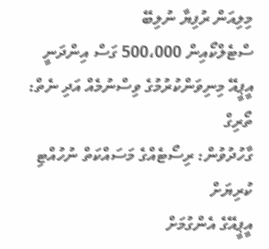މިލިއަން ރުފިޔާ ނުލިބޭ
ސްޓެލްކޯއިން 500،000 ގަސް އިންދަނީ
އީޕީއޭ މިނިވަންކުރުމުގެ ވިސްނުމެއް އަދި ނެތް: ތޯރިގް
ގާހުދުވުން: ރިސޯޓެއްގެ މަސައްކަތް ނުހުއްޓި ކުރިޔަށް
އީޕީއޭގެ އެންގުމަށް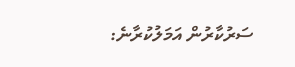ސަރުކާރުން އަމަލުކުރާނެ: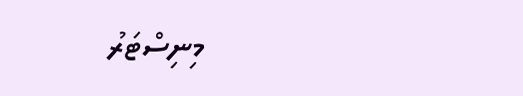މިނިސްޓަރު